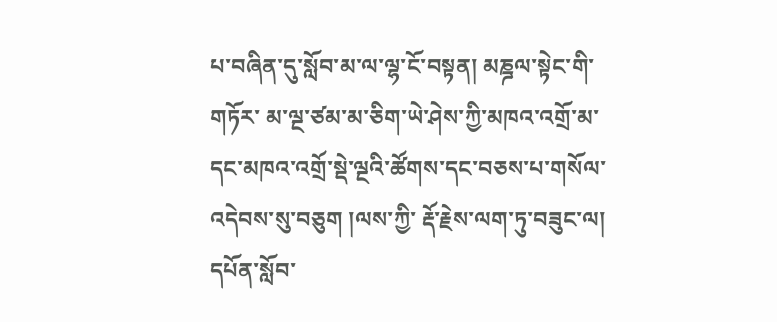པ་བཞིན་དུ་སློབ་མ་ལ་ལྷ་ངོ་བསྟན། མཎྜལ་སྟེང་གི་གཏོར་ མ་ལྔ་ཙམ་མ་ཅིག་ཡེ་ཤེས་ཀྱི་མཁའ་འགྲོ་མ་དང་མཁའ་འགྲོ་སྡེ་ལྔའི་ཚོགས་དང་བཅས་པ་གསོལ་འདེབས་སུ་བཅུག །ལས་ཀྱི་ རྡོ་རྗེས་ལག་ཏུ་བཟུང་ལ། དཔོན་སློབ་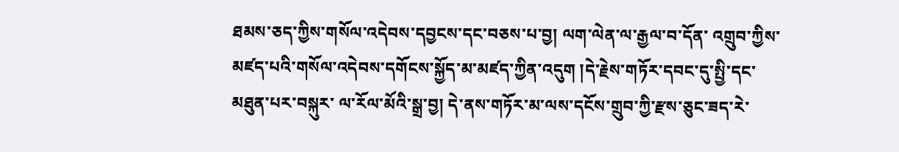ཐམས་ཅད་ཀྱིས་གསོལ་འདེབས་དབྱངས་དང་བཅས་པ་བྱ། ལག་ལེན་ལ་རྒྱལ་བ་དོན་ འགྲུབ་ཀྱིས་མཛད་པའི་གསོལ་འདེབས་དགོངས་སྐྱོད་མ་མཛད་ཀྱིན་འདུག །དེ་རྗེས་གཏོར་དབང་དུ་སྤྱི་དང་མཐུན་པར་བསྐུར་ ལ་རོལ་མོའི་སྒྲ་བྱ། དེ་ནས་གཏོར་མ་ལས་དངོས་གྲུབ་ཀྱི་རྫས་ཅུང་ཟད་རེ་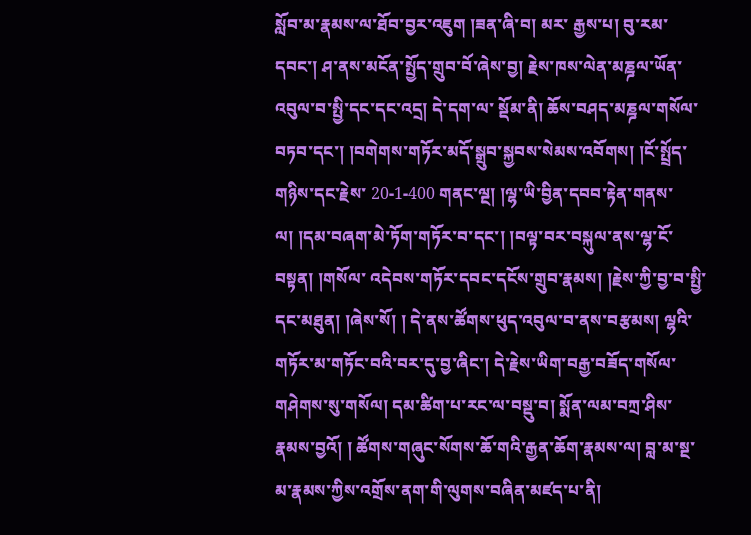སློབ་མ་རྣམས་ལ་ཐོབ་བྱར་འཇུག །ཟན་ཞི་བ། མར་ རྒྱས་པ། བུ་རམ་དབང་། ཤ་ནས་མངོན་སྤྱོད་གྲུབ་བོ་ཞེས་བྱ། རྗེས་ཁས་ལེན་མཎྜལ་ཡོན་འབུལ་བ་སྤྱི་དང་དང་འདྲ། དེ་དག་ལ་ སྡོམ་ནི། ཆོས་བཤད་མཎྜལ་གསོལ་བཏབ་དང་། །བགེགས་གཏོར་མདོ་སྒྲུབ་སྐྱབས་སེམས་འབོགས། །ངོ་སྤྲོད་གཉིས་དང་རྗེས་ 20-1-400 གནང་ལྔ། །ལྷ་ཡི་བྱིན་དབབ་རྟེན་གནས་ལ། །དམ་བཞག་མེ་ཏོག་གཏོར་བ་དང་། །བལྟ་བར་བསྐུལ་ནས་ལྷ་ངོ་བསྟན། །གསོལ་ འདེབས་གཏོར་དབང་དངོས་གྲུབ་རྣམས། །རྗེས་ཀྱི་བྱ་བ་སྤྱི་དང་མཐུན། །ཞེས་སོ། ། དེ་ནས་ཚོགས་ཕུད་འབུལ་བ་ནས་བརྩམས། ལྷའི་གཏོར་མ་གཏོང་བའི་བར་དུ་བྱ་ཞིང་། དེ་རྗེས་ཡིག་བརྒྱ་བཟོད་གསོལ་ གཤེགས་སུ་གསོལ། དམ་ཚིག་པ་རང་ལ་བསྡུ་བ། སྨོན་ལམ་བཀྲ་ཤིས་རྣམས་བྱའོ། ། ཚོགས་གཞུང་སོགས་ཆོ་གའི་རྒྱན་ཆོག་རྣམས་ལ། བླ་མ་སྔ་མ་རྣམས་ཀྱིས་འགྲོས་ནག་གི་ལུགས་བཞིན་མཛད་པ་ནི།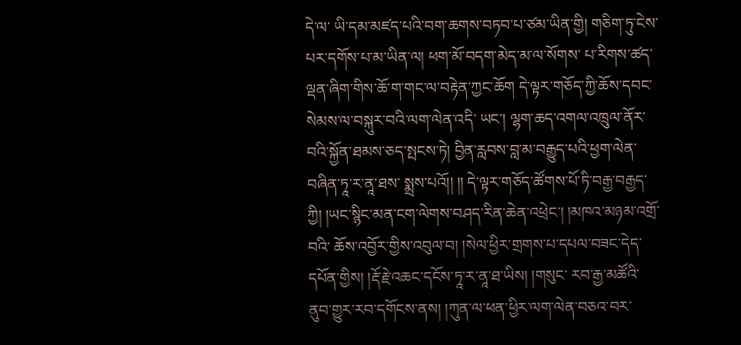དེ་ལ་ ཡི་དམ་མཛད་པའི་བག་ཆགས་བཏབ་པ་ཙམ་ཡིན་གྱི། གཅིག་ཏུ་ངེས་པར་དགོས་པ་མ་ཡིན་ལ། ཕག་མོ་བདག་མེད་མ་ལ་སོགས་ པ་རིགས་ཚད་ལྡན་ཞིག་གིས་ཆོ་ག་གང་ལ་བརྟེན་ཀྱང་ཆོག དེ་ལྟར་གཅོད་ཀྱི་ཆོས་དབང་སེམས་ལ་བསྐུར་བའི་ལག་ལེན་འདི་ ཡང་། ལྷག་ཆད་འགལ་འཁྲུལ་ནོར་བའི་སྐྱོན་ཐམས་ཅད་སྤངས་ཏེ། བྱིན་རླབས་བླ་མ་བརྒྱུད་པའི་ཕྱག་ལེན་བཞིན་ཏཱ་ར་ནཱ་ཐས་ སྨྲས་པའོ།། །། དེ་ལྟར་གཅོད་ཚོགས་པོ་ཏི་བརྒྱ་བརྒྱད་ཀྱི། །ཡང་སྙིང་མན་ངག་ལེགས་བཤད་རིན་ཆེན་འཕྲེང་། །མཁའ་མཉམ་འགྲོ་བའི་ ཆོས་འབྱོར་གྱིས་འབུལ་བ། །སེལ་ཕྱིར་གྲགས་པ་དཔལ་བཟང་དེད་དཔོན་གྱིས། །རྡོ་རྗེ་འཆང་དངོས་ཏཱ་ར་ནཱ་ཐ་ཡིས། །གསུང་ རབ་རྒྱ་མཚོའི་ནུབ་གྱུར་རབ་དགོངས་ནས། །ཀུན་ལ་ཕན་ཕྱིར་ལག་ལེན་བཅའ་བར་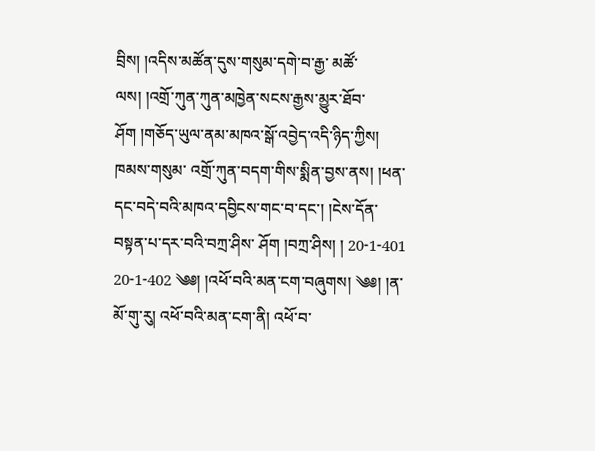བྲིས། །འདིས་མཚོན་དུས་གསུམ་དགེ་བ་རྒྱ་ མཚོ་ལས། །འགྲོ་ཀུན་ཀུན་མཁྱེན་སངས་རྒྱས་མྱུར་ཐོབ་ཤོག །གཅོད་ཡུལ་ནམ་མཁའ་སྒོ་འབྱེད་འདི་ཉིད་ཀྱིས། ཁམས་གསུམ་ འགྲོ་ཀུན་བདག་གིས་སྨིན་བྱས་ནས། །ཕན་དང་བདེ་བའི་མཁའ་དབྱིངས་གང་བ་དང་། །ངེས་དོན་བསྟན་པ་དར་བའི་བཀྲ་ཤིས་ ཤོག །བཀྲ་ཤིས། ། 20-1-401 20-1-402 ༄༅། །འཕོ་བའི་མན་ངག་བཞུགས། ༄༅། །ན་མོ་གུ་རུ། འཕོ་བའི་མན་ངག་ནི། འཕོ་བ་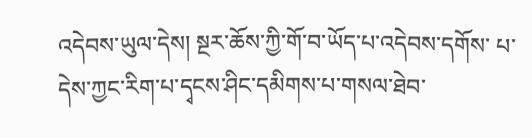འདེབས་ཡུལ་དེས། སྔར་ཆོས་ཀྱི་གོ་བ་ཡོད་པ་འདེབས་དགོས་ པ་དེས་ཀྱང་རིག་པ་དྭངས་ཤིང་དམིགས་པ་གསལ་ཐེབ་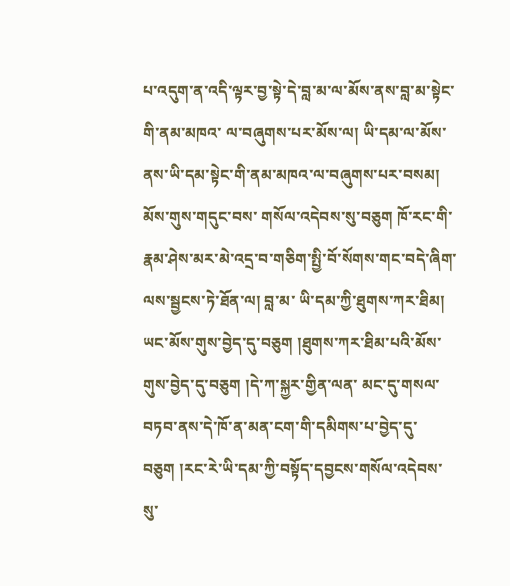པ་འདུག་ན་འདི་ལྟར་བྱ་སྟེ་དེ་བླ་མ་ལ་མོས་ནས་བླ་མ་སྟེང་གི་ནམ་མཁའ་ ལ་བཞུགས་པར་མོས་ལ། ཡི་དམ་ལ་མོས་ནས་ཡི་དམ་སྟེང་གི་ནམ་མཁའ་ལ་བཞུགས་པར་བསམ། མོས་གུས་གདུང་བས་ གསོལ་འདེབས་སུ་བཅུག ཁོ་རང་གི་རྣམ་ཤེས་མར་མེ་འདྲ་བ་གཅིག་སྤྱི་བོ་སོགས་གང་བདེ་ཞིག་ལས་སྦྱངས་ཏེ་ཐོན་ལ། བླ་མ་ ཡི་དམ་ཀྱི་ཐུགས་ཀར་ཐིམ། ཡང་མོས་གུས་བྱེད་དུ་བཅུག །ཐུགས་ཀར་ཐིམ་པའི་མོས་གུས་བྱེད་དུ་བཅུག །དེ་ཀ་སྐྱར་གྱིན་ལན་ མང་དུ་གསལ་བཏབ་ནས་དེ་ཁོ་ན་མན་ངག་གི་དམིགས་པ་བྱེད་དུ་བཅུག །རང་རེ་ཡི་དམ་ཀྱི་བསྟོད་དབྱངས་གསོལ་འདེབས་ སུ་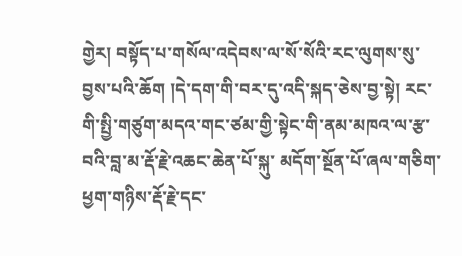གྱེར། བསྟོད་པ་གསོལ་འདེབས་ལ་སོ་སོའི་རང་ལུགས་སུ་བྱས་པའི་ཆོག །དེ་དག་གི་བར་དུ་འདི་སྐད་ཅེས་བྱ་སྟེ། རང་ གི་སྤྱི་གཙུག་མདའ་གང་ཙམ་གྱི་སྟེང་གི་ནམ་མཁའ་ལ་རྩ་བའི་བླ་མ་རྡོ་རྗེ་འཆང་ཆེན་པོ་སྐུ་ མདོག་སྔོན་པོ་ཞལ་གཅིག་ཕྱག་གཉིས་རྡོ་རྗེ་དང་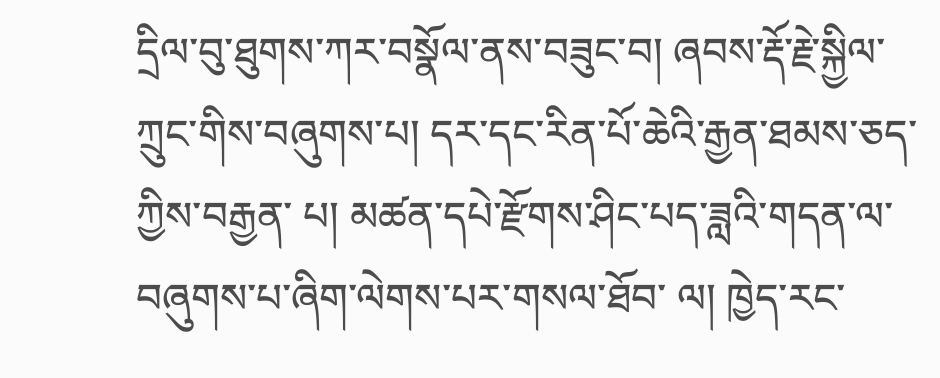དྲིལ་བུ་ཐུགས་ཀར་བསྣོལ་ནས་བཟུང་བ། ཞབས་རྡོ་རྗེ་སྐྱིལ་ཀྲུང་གིས་བཞུགས་པ། དར་དང་རིན་པོ་ཆེའི་རྒྱན་ཐམས་ཅད་ཀྱིས་བརྒྱན་ པ། མཚན་དཔེ་རྫོགས་ཤིང་པད་ཟླའི་གདན་ལ་བཞུགས་པ་ཞིག་ལེགས་པར་གསལ་ཐོབ་ ལ། ཁྱེད་རང་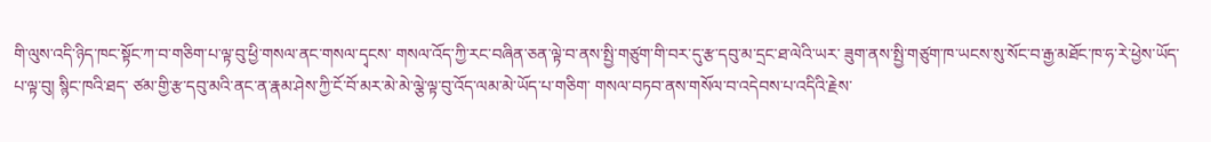གི་ལུས་འདི་ཉིད་ཁང་སྟོང་ཀ་བ་གཅིག་པ་ལྟ་བུ་ཕྱི་གསལ་ནང་གསལ་དྭངས་ གསལ་འོད་ཀྱི་རང་བཞིན་ཅན་ལྟེ་བ་ནས་སྤྱི་གཙུག་གི་བར་དུ་རྩ་དབུ་མ་དྲང་ཐ་ལེའི་ཡར་ ཟུག་ནས་སྤྱི་གཙུག་ཁ་ཡངས་སུ་སོང་བ་རྒྱ་མཐོང་ཁ་ཧ་རེ་ཕྱེས་ཡོད་པ་ལྟ་བུ། སྙིང་ཁའི་ཐད་ ཙམ་གྱི་རྩ་དབུ་མའི་ནང་ན་རྣམ་ཤེས་ཀྱི་ངོ་བོ་མར་མེ་མེ་ལྕེ་ལྟ་བུ་འོད་ལམ་མེ་ཡོད་པ་གཅིག་ གསལ་བཏབ་ནས་གསོལ་བ་འདེབས་པ་འདིའི་རྗེས་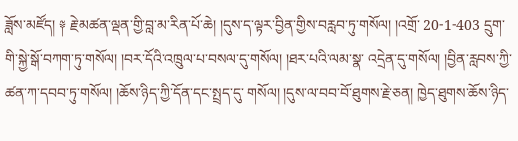ཟློས་མཛོད། ༈ རྗེ་མཚན་ལྡན་གྱི་བླ་མ་རིན་པོ་ཆེ། །དུས་ད་ལྟར་བྱིན་གྱིས་བརླབ་ཏུ་གསོལ། །འགྲོ་ 20-1-403 དྲུག་གི་སྐྱེ་སྒོ་བཀག་ཏུ་གསོལ། །བར་དོའི་འཁྲུལ་པ་བསལ་དུ་གསོལ། །ཐར་པའི་ལམ་སྣ་ འདྲེན་དུ་གསོལ། །བྱིན་རླབས་ཀྱི་ཚན་ཀ་དབབ་ཏུ་གསོལ། །ཆོས་ཉིད་ཀྱི་དོན་དང་སྤྲད་དུ་ གསོལ། །དུས་ལ་བབ་བོ་ཐུགས་རྗེ་ཅན། ཁྱེད་ཐུགས་ཆོས་ཉིད་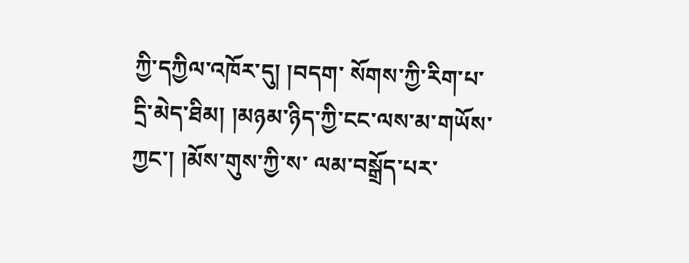ཀྱི་དཀྱིལ་འཁོར་དུ། །བདག་ སོགས་ཀྱི་རིག་པ་དྲི་མེད་ཐིམ། །མཉམ་ཉིད་ཀྱི་ངང་ལས་མ་གཡོས་ཀྱང་། །མོས་གུས་ཀྱི་ས་ ལམ་བསྒྲོད་པར་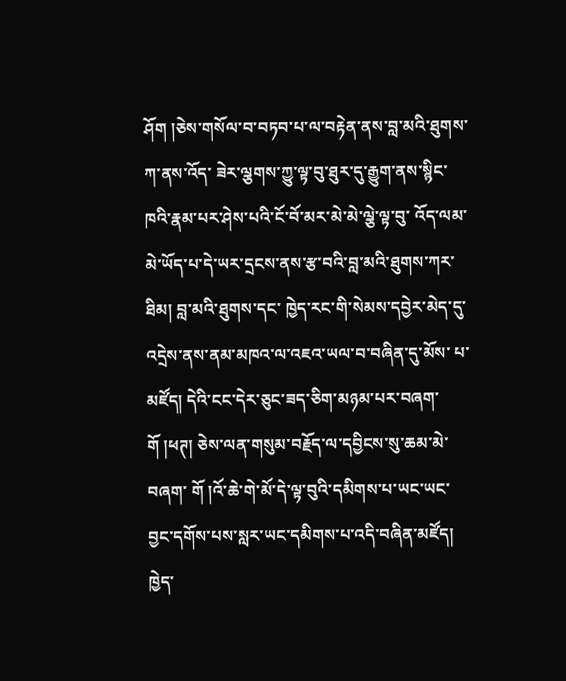ཤོག །ཅེས་གསོལ་བ་བཏབ་པ་ལ་བརྟེན་ནས་བླ་མའི་ཐུགས་ཀ་ནས་འོད་ ཟེར་ལྕགས་ཀྱུ་ལྟ་བུ་ཐུར་དུ་རྒྱུག་ནས་སྙིང་ཁའི་རྣམ་པར་ཤེས་པའི་ངོ་བོ་མར་མེ་མེ་ལྕེ་ལྟ་བུ་ འོད་ལམ་མེ་ཡོད་པ་དེ་ཡར་དྲངས་ནས་རྩ་བའི་བླ་མའི་ཐུགས་ཀར་ཐིམ། བླ་མའི་ཐུགས་དང་ ཁྱེད་རང་གི་སེམས་དབྱེར་མེད་དུ་འདྲེས་ནས་ནམ་མཁའ་ལ་འཇའ་ཡལ་བ་བཞིན་དུ་མོས་ པ་མཛོད། དེའི་ངང་དེར་ཅུང་ཟད་ཅིག་མཉམ་པར་བཞག་གོ །ཕཊ། ཅེས་ལན་གསུམ་བརྗོད་ལ་དབྱིངས་སུ་ཆམ་མེ་བཞག་ གོ །འོ་ཆེ་གེ་མོ་དེ་ལྟ་བུའི་དམིགས་པ་ཡང་ཡང་བྱང་དགོས་པས་སླར་ཡང་དམིགས་པ་འདི་བཞིན་མཛོད། ཁྱེད་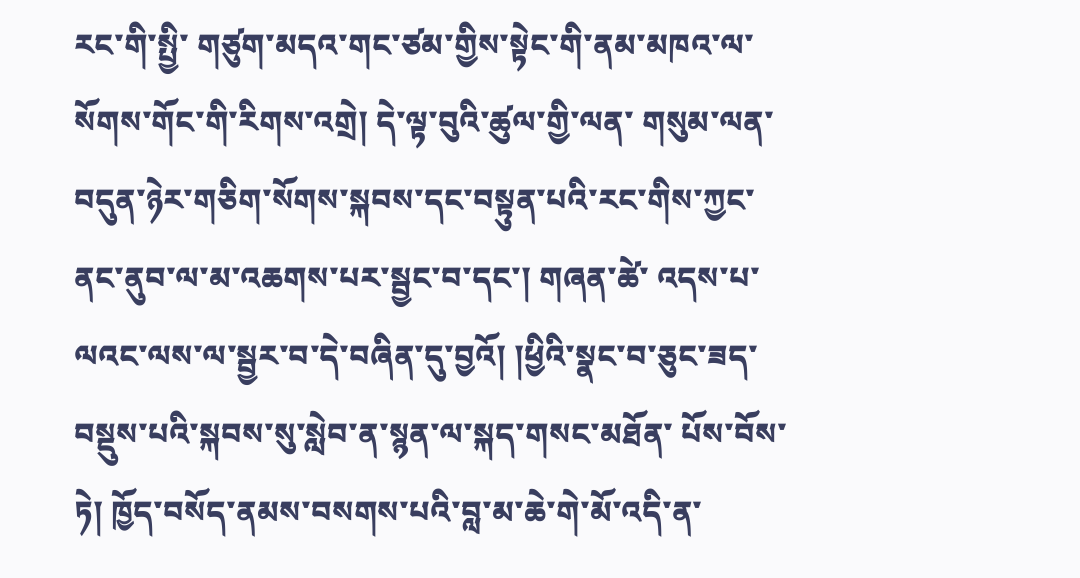རང་གི་སྤྱི་ གཙུག་མདའ་གང་ཙམ་གྱིས་སྟེང་གི་ནམ་མཁའ་ལ་སོགས་གོང་གི་རིགས་འགྲེ། དེ་ལྟ་བུའི་ཚུལ་གྱི་ལན་ གསུམ་ལན་བདུན་ཉེར་གཅིག་སོགས་སྐབས་དང་བསྟུན་པའི་རང་གིས་ཀྱང་ནང་ནུབ་ལ་མ་འཆགས་པར་སྦྱང་བ་དང་། གཞན་ཚེ་ འདས་པ་ལའང་ལས་ལ་སྦྱར་བ་དེ་བཞིན་དུ་བྱའོ། །ཕྱིའི་སྣང་བ་ཅུང་ཟད་བསྡུས་པའི་སྐབས་སུ་སླེབ་ན་སྙན་ལ་སྐད་གསང་མཐོན་ པོས་བོས་ཏེ། ཁྱོད་བསོད་ནམས་བསགས་པའི་བླ་མ་ཆེ་གེ་མོ་འདི་ན་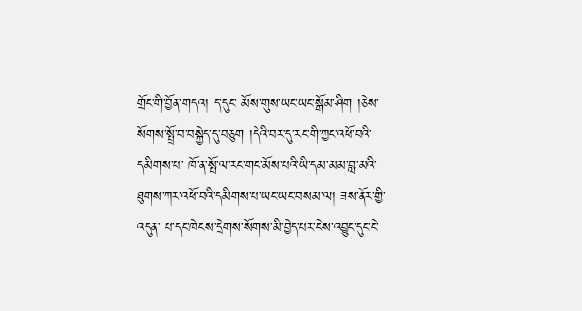གྲོང་གི་བྱོན་གདའ། ད་དུང་ མོས་གུས་ཡང་ཡང་སྒོམ་ཤིག །ཅེས་སོགས་སྤྲོ་བ་བསྐྱེད་དུ་བཅུག །དེའི་བར་དུ་རང་གི་ཀྱང་འཕོ་བའི་དམིགས་པ་ ཁོ་ན་སྤོ་ལ་རང་གང་མོས་པའི་ཡི་དམ་མམ་བླ་མའི་ཐུགས་ཀར་འཕོ་བའི་དམིགས་པ་ཡང་ཡང་བསམ་ལ། ཟས་ནོར་གྱི་འདུན་ པ་དང་ཁེངས་དྲེགས་སོགས་མི་བྱེད་པར་ངེས་འབྱུང་དུང་ངེ་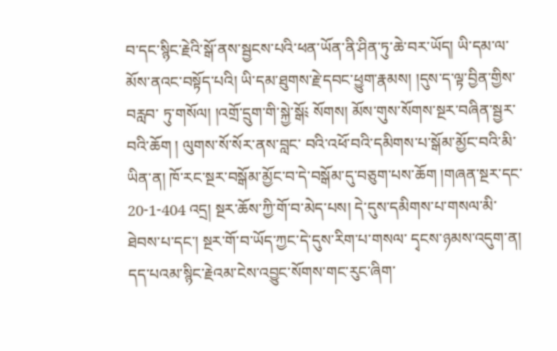བ་དང་སྙིང་རྗེའི་སྒོ་ནས་སྦྱངས་པའི་ཕན་ཡོན་ནི་ཤིན་ཏུ་ཆེ་བར་ཡོད། ཡི་དམ་ལ་མོས་ནའང་བསྟོད་པའི། ཡི་དམ་ཐུགས་རྗེ་དབང་ཕྱུག་རྣམས། །དུས་ད་ལྟ་བྱིན་གྱིས་བརླབ་ ཏུ་གསོལ། །འགྲོ་དྲུག་གི་སྐྱེ་སྒོ༴ སོགས། མོས་གུས་སོགས་སྔར་བཞིན་སྦྱར་བའི་ཆོག ། ལུགས་སོ་སོར་ནས་བླང་ བའི་འཕོ་བའི་དམིགས་པ་སྒོམ་མྱོང་བའི་མི་ཡིན་ན། ཁོ་རང་སྔར་བསྒོམ་མྱོང་བ་དེ་བསྒོམ་དུ་བཅུག་པས་ཆོག །གཞན་སྔར་དང་ 20-1-404 འདྲ། སྔར་ཆོས་ཀྱི་གོ་བ་མེད་པས། དེ་དུས་དམིགས་པ་གསལ་མི་ཐེབས་པ་དང་། སྔར་གོ་བ་ཡོད་ཀྱང་དེ་དུས་རིག་པ་གསལ་ དྭངས་ཉམས་འདུག་ན། དད་པའམ་སྙིང་རྗེའམ་ངེས་འབྱུང་སོགས་གང་རུང་ཞིག་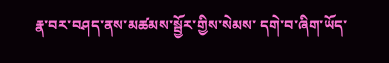རྣ་བར་བཤད་ནས་མཚམས་སྦྱོར་གྱིས་སེམས་ དགེ་བ་ཞིག་ཡོད་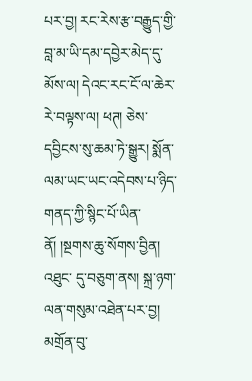པར་བྱ། རང་རེས་རྩ་བརྒྱུད་གྱི་བླ་མ་ཡི་དམ་དབྱེར་མེད་དུ་མོས་ལ། དེའང་རང་ངོ་ལ་ཆེར་རེ་བལྟས་ལ། ཕཊ། ཅེས་དབྱིངས་སུ་ཆམ་ཏེ་སྒྱུར། སྨོན་ལམ་ཡང་ཡང་འདེབས་པ་ཉིད་གནད་ཀྱི་སྙིང་པོ་ཡིན་ནོ། །སྔགས་ཆུ་སོགས་བྱིན། འཐུང་ དུ་བཅུག་ནས། སྐྲ་ཉག་ལན་གསུམ་འཐེན་པར་བྱ། མགྲོན་བུ་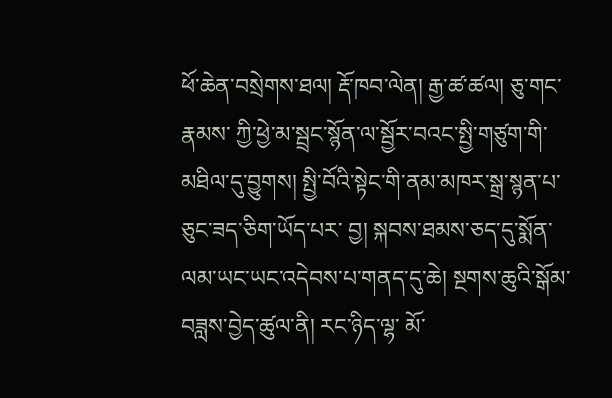ཕོ་ཆེན་བསྲེགས་ཐལ། རྡོ་ཁབ་ལེན། རྒྱ་ཚ་ཚལ། ཅུ་གང་རྣམས་ ཀྱི་ཕྱེ་མ་སྦྲང་སྙོན་ལ་སྦྱོར་བའང་སྤྱི་གཙུག་གི་མཐིལ་དུ་བྱུགས། སྤྱི་བོའི་སྟེང་གི་ནམ་མཁར་སྒྲ་སྙན་པ་ཅུང་ཟད་ཅིག་ཡོད་པར་ བྱ། སྐབས་ཐམས་ཅད་དུ་སྨོན་ལམ་ཡང་ཡང་འདེབས་པ་གནད་དུ་ཆེ། སྔགས་ཆུའི་སྒོམ་བཟླས་བྱེད་ཚུལ་ནི། རང་ཉིད་ལྷ་ མོ་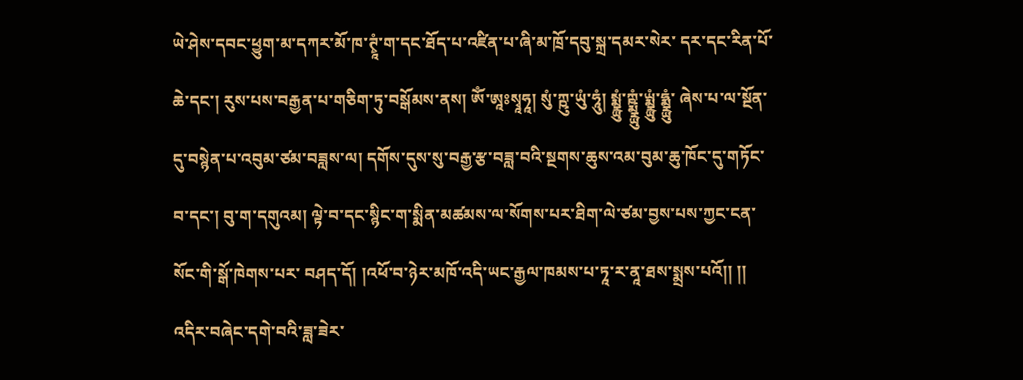ཡེ་ཤེས་དབང་ཕྱུག་མ་དཀར་མོ་ཁ་ཊྭཱཾ་ག་དང་ཐོད་པ་འཛིན་པ་ཞི་མ་ཁྲོ་དབུ་སྐྲ་དམར་སེར་ དར་དང་རིན་པོ་ཆེ་དང་། རུས་པས་བརྒྱན་པ་གཅིག་ཏུ་བསྒོམས་ནས། ༀ་ཨཱཿསྭཱཧཱ། སུཾ་ཀྵུ་ཡུཾ་ཧཱུཾ། སྨྼྻུཾ་ཀྵྨྼྻུཾ་ཡྨྼྻུཾ་ཧྨྼྻུཾ་ ཞེས་པ་ལ་སྔོན་དུ་བསྙེན་པ་འབུམ་ཙམ་བཟླས་ལ། དགོས་དུས་སུ་བརྒྱ་རྩ་བཟླ་བའི་སྔགས་ཆུས་འམ་བུམ་ཆུ་ཁོང་དུ་གཏོང་ བ་དང་། བུ་ག་དགུའམ། ལྟེ་བ་དང་སྙིང་ག་སྨིན་མཚམས་ལ་སོགས་པར་ཐིག་ལེ་ཙམ་བྱས་པས་ཀྱང་ངན་སོང་གི་སྒོ་ཁེགས་པར་ བཤད་དོ། །འཕོ་བ་ཉེར་མཁོ་འདི་ཡང་རྒྱལ་ཁམས་པ་ཏཱ་ར་ནཱ་ཐས་སྨྲས་པའོ།། །། འདིར་བཞེང་དགེ་བའི་ཟླ་ཟེར་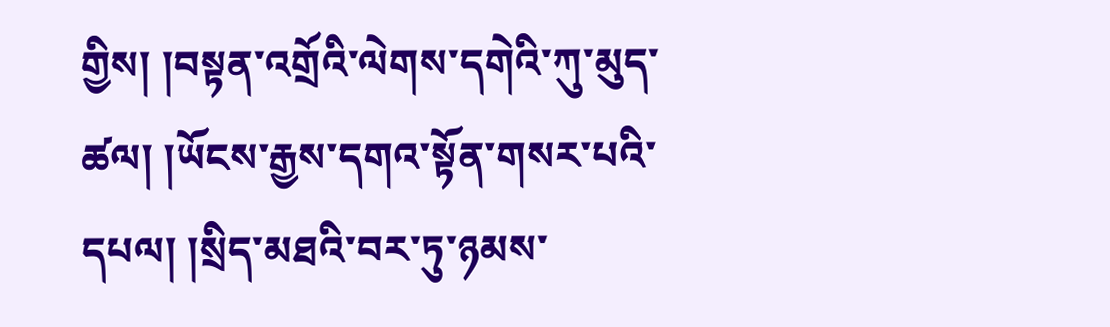གྱིས། །བསྟན་འགྲོའི་ལེགས་དགེའི་ཀུ་མུད་ཚལ། །ཡོངས་རྒྱས་དགའ་སྟོན་གསར་པའི་ དཔལ། །སྲིད་མཐའི་བར་ཏུ་ཉམས་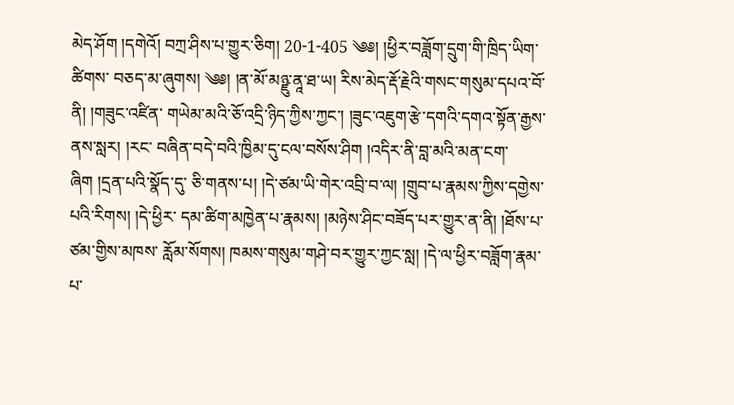མེད་ཤོག །དགེའོ། བཀྲ་ཤིས་པ་གྱུར་ཅིག། 20-1-405 ༄༅། །ཕྱིར་བཟློག་དྲུག་གི་ཁྲིད་ཡིག་ཚིགས་ བཅད་མ་ཞུགས། ༄༅། །ན་མོ་མཉྫུ་ནཱ་ཐ་ཡ། རིས་མེད་རྡོ་རྗེའི་གསང་གསུམ་དཔའ་བོ་ནི། །གཟུང་འཛིན་ གཡེམ་མའི་ཅོ་འདྲི་ཉིད་ཀྱིས་ཀྱང་། །ཟུང་འཇུག་རྩེ་དགའི་དགའ་སྟོན་རྒྱས་ནས་སླར། །རང་ བཞིན་བདེ་བའི་ཁྱིམ་དུ་ངལ་བསོས་ཤིག །འདིར་ནི་བླ་མའི་མན་ངག་ཞིག །དྲན་པའི་སྣོད་དུ་ ཅི་གནས་པ། །དེ་ཙམ་ཡི་གེར་འབྲི་བ་ལ། །གྲུབ་པ་རྣམས་ཀྱིས་དགྱེས་པའི་རིགས། །དེ་ཕྱིར་ དམ་ཚིག་མཁྱེན་པ་རྣམས། །མཉེས་ཤིང་བཟོད་པར་གྱུར་ན་ནི། །ཐོས་པ་ཙམ་གྱིས་མཁས་ རློམ་སོགས། ཁམས་གསུམ་གཤེ་བར་གྱུར་ཀྱང་སླ། །དེ་ལ་ཕྱིར་བཟློག་རྣམ་པ་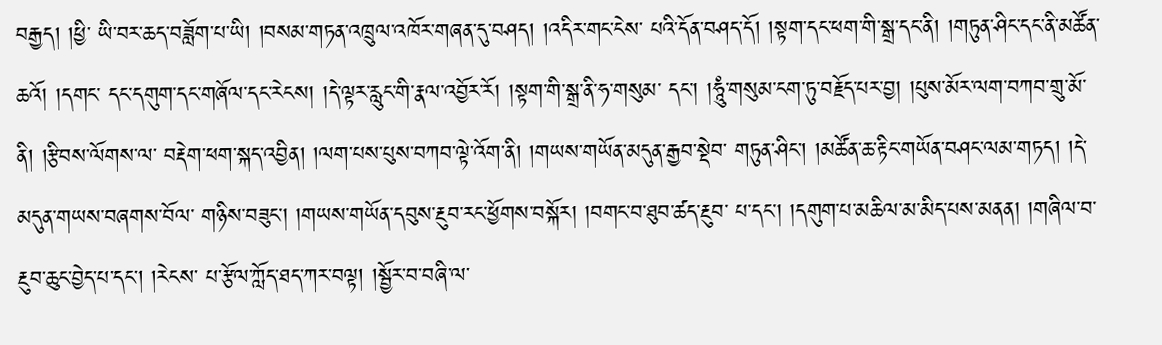བརྒྱད། །ཕྱི་ ཡི་བར་ཆད་བཟློག་པ་ཡི། །བསམ་གཏན་འཁྲུལ་འཁོར་གཞན་དུ་བཤད། །འདིར་གང་ངེས་ པའི་དོན་བཤད་དོ། །སྟག་དང་ཕག་གི་སྒྲ་དང་ནི། །གཏུན་ཤིང་དང་ནི་མཚོན་ཆའོ། །དགང་ དང་དགུག་དང་གཞོལ་དང་རེངས། །དེ་ལྟར་རླུང་གི་རྣལ་འབྱོར་རོ། །སྟག་གི་སྒྲ་ནི་ཧ་གསུམ་ དང་། །ཧཱུཾ་གསུམ་ངག་ཏུ་བརྗོད་པར་བྱ། །པུས་མོར་ལག་བཀབ་གྲུ་མོ་ནི། །རྩིབས་ལོགས་ལ་ བརྡེག་ཕག་སྐད་འབྱིན། །ལག་པས་པུས་བཀབ་ལྟེ་འོག་ནི། །གཡས་གཡོན་མདུན་རྒྱབ་སྡེབ་ གཏུན་ཤིང་། །མཚོན་ཆ་རྟིང་གཡོན་བཤང་ལམ་གཏད། །དེ་མདུན་གཡས་བཞགས་བོལ་ གཉིས་བཟུང་། །གཡས་གཡོན་དབུས་རྔུབ་རང་ཕྱོགས་བསྐོར། །བགང་བ་ཐུབ་ཚད་རྔུབ་ པ་དང་། །དགུག་པ་མཆིལ་མ་མིད་པས་མནན། །གཞིལ་བ་རྔུབ་ཆུང་བྱེད་པ་དང་། །རེངས་ པ་རྩོལ་ཀློད་ཐད་ཀར་བལྟ། །སྦྱོར་བ་བཞི་ལ་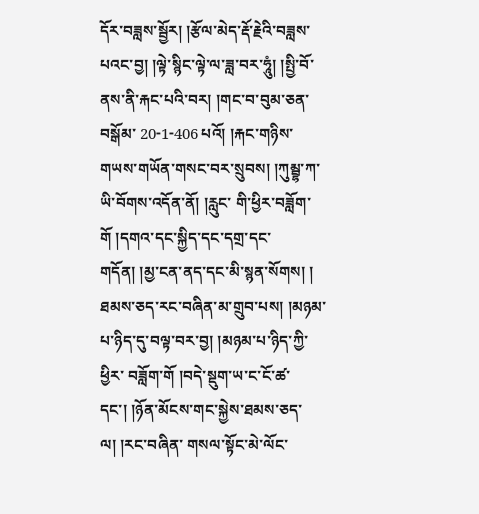དོར་བཟླས་སྦྱོར། །རྩོལ་མེད་རྡོ་རྗེའི་བཟླས་ པའང་བྱ། །ལྟེ་སྙིང་ལྟེ་ལ་ཟླ་བར་ཧཱུཾ། །སྤྱི་བོ་ནས་ནི་རྐང་པའི་བར། །གང་བ་བུམ་ཅན་བསྒོམ་ 20-1-406 པའོ། །རྐང་གཉིས་གཡས་གཡོན་གསང་བར་སྲུབས། །ཀུམྦྷ་ཀ་ཡི་བོགས་འདོན་ནོ། །རླུང་ གི་ཕྱིར་བཟློག་གོ །དགའ་དང་སྐྱིད་དང་དགྲ་དང་གདོན། །མྱ་ངན་ནད་དང་མི་སྙན་སོགས། ། ཐམས་ཅད་རང་བཞིན་མ་གྲུབ་པས། །མཉམ་པ་ཉིད་དུ་བལྟ་བར་བྱ། །མཉམ་པ་ཉིད་ཀྱི་ཕྱིར་ བཟློག་གོ །བདེ་སྡུག་ཡ་ང་ངོ་ཚ་དང་། །ཉོན་མོངས་གང་སྐྱེས་ཐམས་ཅད་ལ། །རང་བཞིན་ གསལ་སྟོང་མེ་ལོང་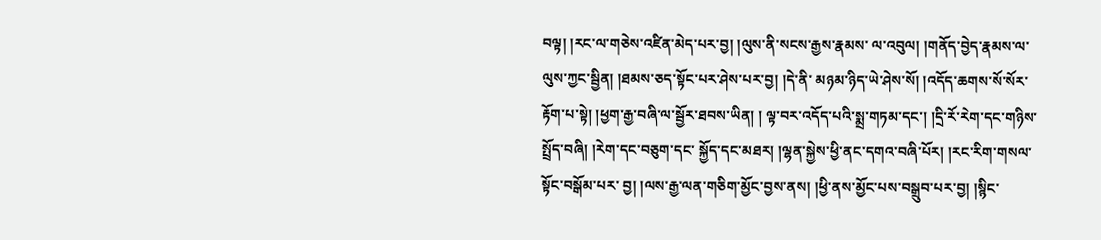བལྟ། །རང་ལ་གཅེས་འཛིན་མེད་པར་བྱ། །ལུས་ནི་སངས་རྒྱས་རྣམས་ ལ་འབུལ། །གནོད་བྱེད་རྣམས་ལ་ལུས་ཀྱང་སྦྱིན། །ཐམས་ཅད་སྟོང་པར་ཤེས་པར་བྱ། །དེ་ནི་ མཉམ་ཉིད་ཡེ་ཤེས་སོ། །འདོད་ཆགས་སོ་སོར་རྟོག་པ་སྟེ། །ཕྱག་རྒྱ་བཞི་ལ་སྦྱོར་ཐབས་ཡིན། ། ལྟ་བར་འདོད་པའི་སྨྲ་གཏམ་དང་། །དྲི་རོ་རེག་དང་གཉིས་སྤྲོད་བཞི། །རེག་དང་བཅུག་དང་ སྐྱོད་དང་མཐར། །ལྷན་སྐྱེས་ཕྱི་ནང་དགའ་བཞི་པོར། །རང་རིག་གསལ་སྟོང་བསྒོམ་པར་ བྱ། །ལས་རྒྱ་ལན་གཅིག་མྱོང་བྱས་ནས། །ཕྱི་ནས་མྱོང་པས་བསྒྲུབ་པར་བྱ། །སྙིང་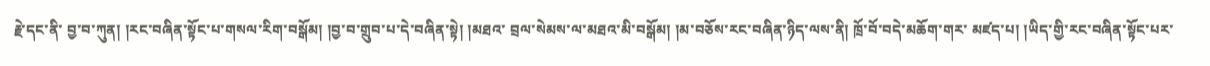རྗེ་དང་ནི་ བྱ་བ་ཀུན། །རང་བཞིན་སྟོང་པ་གསལ་རིག་བསྒོམ། །བྱ་བ་གྲུབ་པ་དེ་བཞིན་སྟེ། །མཐའ་ བྲལ་སེམས་ལ་མཐའ་མི་བསྒོམ། །མ་བཅོས་རང་བཞིན་ཉིད་ལས་ནི། ཁྲོ་བོ་བདེ་མཆོག་གར་ མཛད་པ། །ཡིད་གྱི་རང་བཞིན་སྟོང་པར་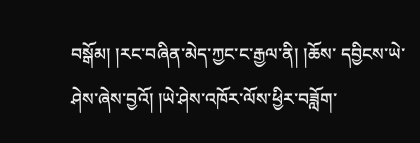བསྒོམ། །རང་བཞིན་མེད་ཀྱང་ང་རྒྱལ་ནི། །ཆོས་ དབྱིངས་ཡེ་ཤེས་ཞེས་བྱའོ། །ཡེ་ཤེས་འཁོར་ལོས་ཕྱིར་བཟློག་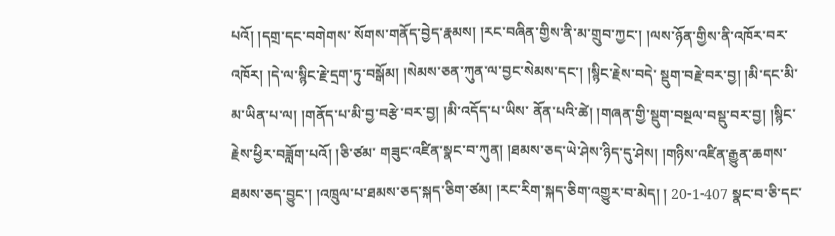པའོ། །དགྲ་དང་བགེགས་ སོགས་གནོད་བྱེད་རྣམས། །རང་བཞིན་གྱིས་ནི་མ་གྲུབ་ཀྱང་། །ལས་ཉོན་གྱིས་ནི་འཁོར་བར་ འཁོར། །དེ་ལ་སྙིང་རྗེ་དྲག་ཏུ་བསྒོམ། །སེམས་ཅན་ཀུན་ལ་བྱང་སེམས་དང་། །སྙིང་རྗེས་བདེ་ སྡུག་བརྗེ་བར་བྱ། །མི་དང་མི་མ་ཡིན་པ་ལ། །གནོད་པ་མི་བྱ་བརྩེ་བར་བྱ། །མི་འདོད་པ་ཡིས་ ནོན་པའི་ཚེ། །གཞན་གྱི་སྡུག་བསྔལ་བསྡུ་བར་བྱ། །སྙིང་རྗེས་ཕྱིར་བཟློག་པའོ། །ཅི་ཙམ་ གཟུང་འཛིན་སྣང་བ་ཀུན། །ཐམས་ཅད་ཡེ་ཤེས་ཉིད་དུ་ཤེས། །གཉིས་འཛིན་རྒྱུན་ཆགས་ ཐམས་ཅད་བྱུང་། །འཁྲུལ་པ་ཐམས་ཅད་སྐད་ཅིག་ཙམ། །རང་རིག་སྐད་ཅིག་འགྱུར་བ་མེད། ། 20-1-407 སྣང་བ་ཅི་དང་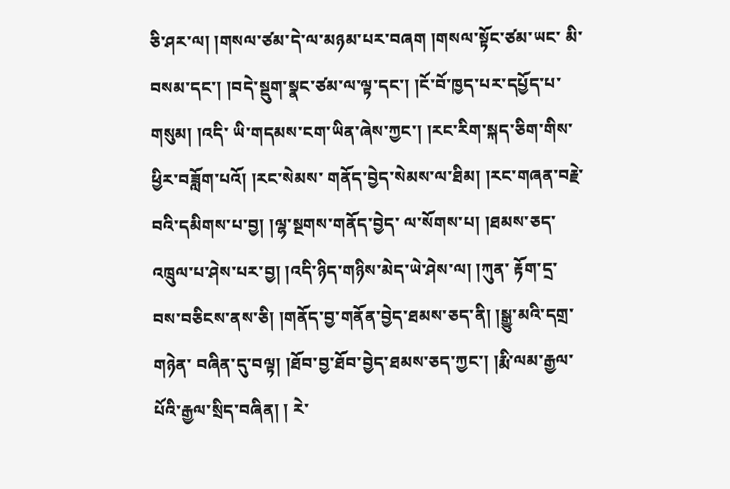ཅི་ཤར་ལ། །གསལ་ཙམ་དེ་ལ་མཉམ་པར་བཞག །གསལ་སྟོང་ཙམ་ཡང་ མི་བསམ་དང་། །བདེ་སྡུག་སྣང་ཙམ་ལ་ལྟ་དང་། །ངོ་བོ་ཁྱད་པར་དཔྱོད་པ་གསུམ། །འདི་ ཡི་གདམས་ངག་ཡིན་ཞེས་ཀྱང་། །རང་རིག་སྐད་ཅིག་གིས་ཕྱིར་བཟློག་པའོ། །རང་སེམས་ གནོད་བྱེད་སེམས་ལ་ཐིམ། །རང་གཞན་བརྗེ་བའི་དམིགས་པ་བྱ། །ལྷ་སྔགས་གནོད་བྱེད་ ལ་སོགས་པ། །ཐམས་ཅད་འཁྲུལ་པ་ཤེས་པར་བྱ། །འདི་ཉིད་གཉིས་མེད་ཡེ་ཤེས་ལ། །ཀུན་ རྟོག་དྲ་བས་བཅིངས་ནས་ཅི། །གནོད་བྱ་གནོན་བྱེད་ཐམས་ཅད་ནི། །སྒྱུ་མའི་དགྲ་གཉེན་ བཞིན་དུ་བལྟ། །ཐོབ་བྱ་ཐོབ་བྱེད་ཐམས་ཅད་ཀྱང་། །རྨི་ལམ་རྒྱལ་པོའི་རྒྱལ་སྲིད་བཞིན། ། རེ་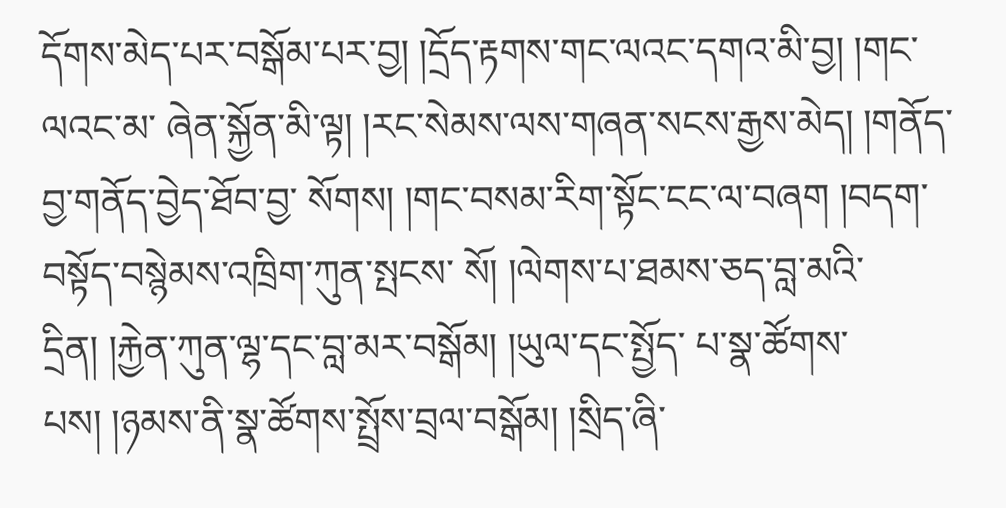དོགས་མེད་པར་བསྒོམ་པར་བྱ། །དྲོད་རྟགས་གང་ལའང་དགའ་མི་བྱ། །གང་ལའང་མ་ ཞེན་སྐྱོན་མི་ལྟ། །རང་སེམས་ལས་གཞན་སངས་རྒྱས་མེད། །གནོད་བྱ་གནོད་བྱེད་ཐོབ་བྱ་ སོགས། །གང་བསམ་རིག་སྟོང་ངང་ལ་བཞག །བདག་བསྟོད་བསྙེམས་འཁྲིག་ཀུན་སྤངས་ སོ། །ལེགས་པ་ཐམས་ཅད་བླ་མའི་དྲིན། །རྐྱེན་ཀུན་ལྷ་དང་བླ་མར་བསྒོམ། །ཡུལ་དང་སྤྱོད་ པ་སྣ་ཚོགས་པས། །ཉམས་ནི་སྣ་ཚོགས་སྤྲོས་བྲལ་བསྒོམ། །སྲིད་ཞི་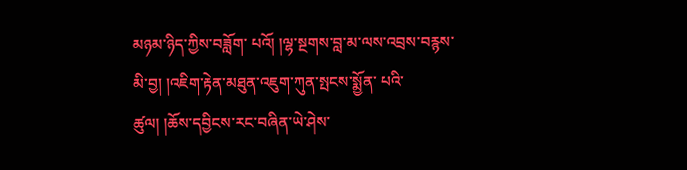མཉམ་ཉིད་ཀྱིས་བཟློག་ པའོ། །ལྷ་སྔགས་བླ་མ་ལས་འབྲས་བརྙས་མི་བྱ། །འཇིག་རྟེན་མཐུན་འཇུག་ཀུན་སྤངས་སྨྱོན་ པའི་ཚུལ། །ཆོས་དབྱིངས་རང་བཞིན་ཡེ་ཤེས་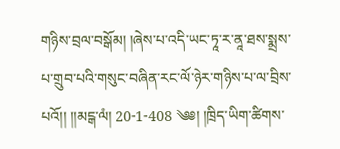གཉིས་བྲལ་བསྒོམ། །ཞེས་པ་འདི་ཡང་ཏཱ་ར་ནཱ་ཐས་སྨྲས་ པ་གྲུབ་པའི་གསུང་བཞིན་རང་ལོ་ཉེར་གཉིས་པ་ལ་བྲིས་པའོ།། །།མངྒ་ལཾ། 20-1-408 ༄༅། །ཁྲིད་ཡིག་ཚིགས་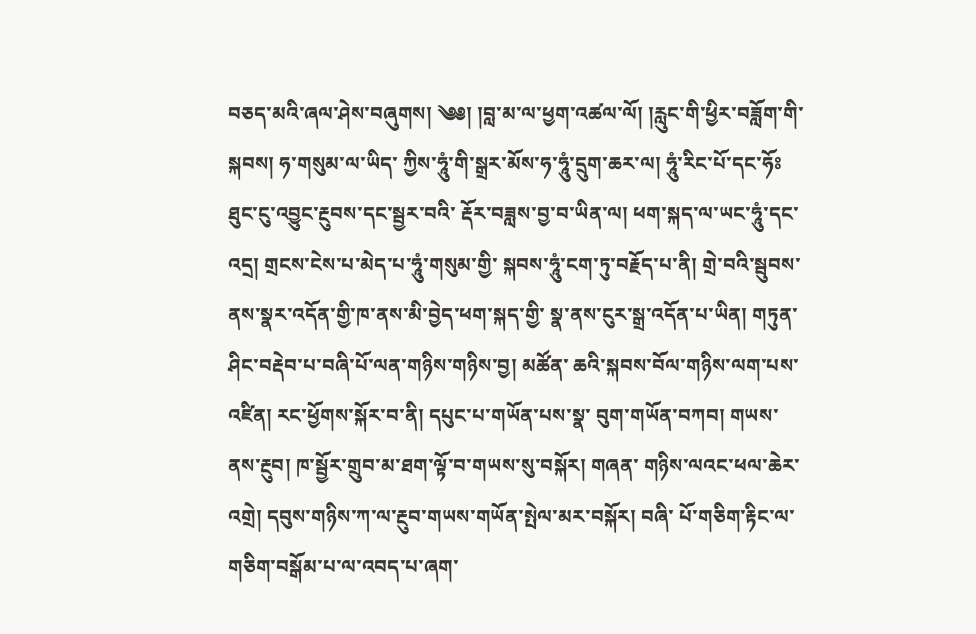བཅད་མའི་ཞལ་ཤེས་བཞུགས། ༄༅། །བླ་མ་ལ་ཕྱག་འཚལ་ལོ། །རླུང་གི་ཕྱིར་བཟློག་གི་སྐབས། ཧ་གསུམ་ལ་ཡིད་ ཀྱིས་ཧཱུཾ་གི་སྒྲར་མོས་ཧ་ཧཱུཾ་དྲུག་ཆར་ལ། ཧཱུཾ་རིང་པོ་དང་ཧོཿཐུང་ངུ་འབྱུང་རྔུབས་དང་སྦྱར་བའི་ རྡོར་བཟླས་བྱ་བ་ཡིན་ལ། ཕག་སྐད་ལ་ཡང་ཧཱུཾ་དང་འདྲ། གྲངས་ངེས་པ་མེད་པ་ཧཱུཾ་གསུམ་གྱི་ སྐབས་ཧཱུཾ་ངག་ཏུ་བརྗོད་པ་ནི། གྲེ་བའི་སྦུབས་ནས་སྣར་འདོན་གྱི་ཁ་ནས་མི་བྱེད་ཕག་སྐད་གྱི་ སྣ་ནས་ངུར་སྒྲ་འདོན་པ་ཡིན། གཏུན་ཤིང་བརྡེབ་པ་བཞི་པོ་ལན་གཉིས་གཉིས་བྱ། མཚོན་ ཆའི་སྐབས་བོལ་གཉིས་ལག་པས་འཛིན། རང་ཕྱོགས་སྐོར་བ་ནི། དཔུང་པ་གཡོན་པས་སྣ་ བུག་གཡོན་བཀབ། གཡས་ནས་རྔུབ། ཁ་སྦྱོར་གྲུབ་མ་ཐག་ལྟོ་བ་གཡས་སུ་བསྐོར། གཞན་ གཉིས་ལའང་ཕལ་ཆེར་འགྲེ། དབུས་གཉིས་ཀ་ལ་རྔུབ་གཡས་གཡོན་སྤེལ་མར་བསྐོར། བཞི་ པོ་གཅིག་རྟིང་ལ་གཅིག་བསྒོམ་པ་ལ་འབད་པ་ཞག་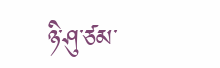ཉི་ཤུ་ཙམ་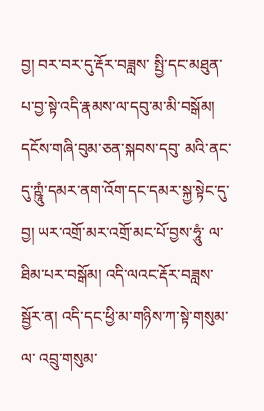བྱ། བར་བར་དུ་རྡོར་བཟླས་ སྤྱི་དང་མཐུན་པ་བྱ་སྟེ་འདི་རྣམས་ལ་དབུ་མ་མི་བསྒོམ། དངོས་གཞི་བུམ་ཅན་སྐབས་དབུ་ མའི་ནང་དུ་ཀྵཱུཾ་དམར་ནག་འོག་དང་དམར་སྐྱ་སྟེང་དུ་བྱ། ཡར་འགྲོ་མར་འགྲོ་མང་པོ་བྱས་ཧཱུཾ་ ལ་ཐིམ་པར་བསྒོམ། འདི་ལའང་རྡོར་བཟླས་སྦྱོར་ན། འདི་དང་ཕྱི་མ་གཉིས་ཀ་སྟེ་གསུམ་ལ་ འབྲུ་གསུམ་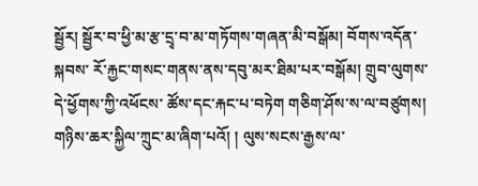སྦྱོར། སྦྱོར་བ་ཕྱི་མ་རྩ་དྲྭ་བ་མ་གཏོགས་གཞན་མི་བསྒོམ། བོགས་འདོན་སྐབས་ རོ་རྐྱང་གསང་གནས་ནས་དབུ་མར་ཐིམ་པར་བསྒོམ། གྲུབ་ལུགས་དེ་ཕྱོགས་ཀྱི་འཕོངས་ ཚོས་དང་རྐང་པ་བཏེག གཅིག་ཤོས་ས་ལ་བཙུགས། གཉིས་ཆར་སྐྱིལ་ཀྲུང་མ་ཞིག་པའོ། ། ལུས་སངས་རྒྱས་ལ་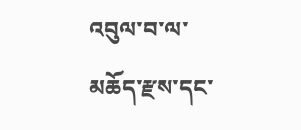འབུལ་བ་ལ་མཆོད་རྫས་དང་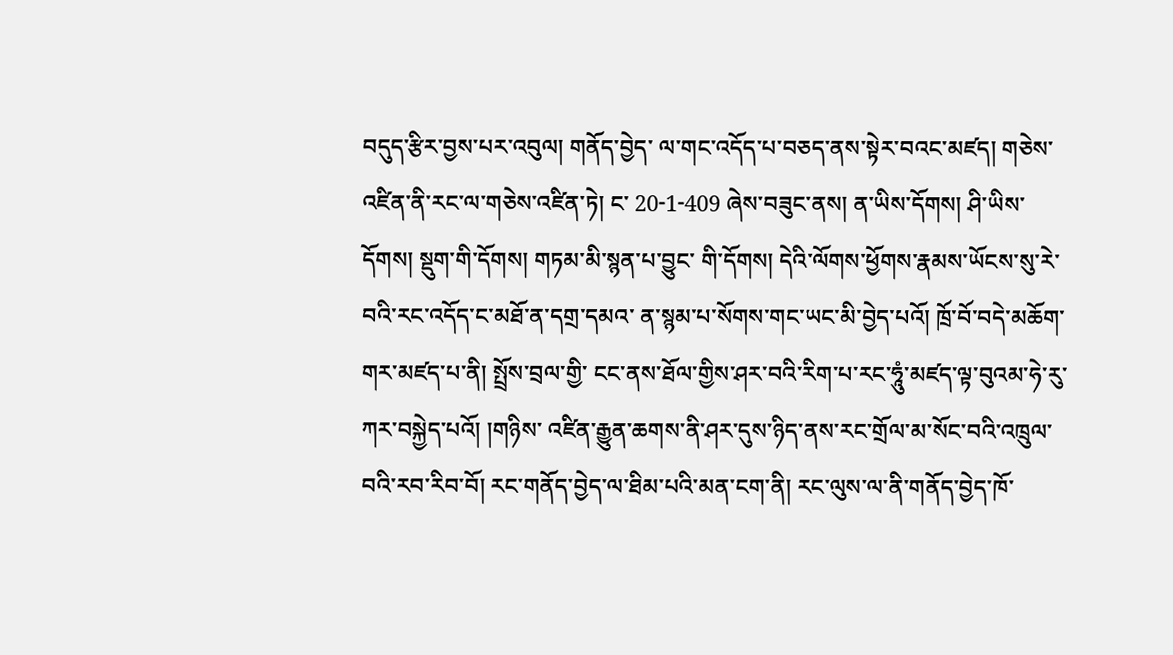བདུད་རྩིར་བྱས་པར་འབུལ། གནོད་བྱེད་ ལ་གང་འདོད་པ་བཅད་ནས་སྟེར་བའང་མཛད། གཅེས་འཛིན་ནི་རང་ལ་གཅེས་འཛིན་ཏེ། ང་ 20-1-409 ཞེས་བཟུང་ནས། ན་ཡིས་དོགས། ཤི་ཡིས་དོགས། སྡུག་གི་དོགས། གཏམ་མི་སྙན་པ་བྱུང་ གི་དོགས། དེའི་ལོགས་ཕྱོགས་རྣམས་ཡོངས་སུ་རེ་བའི་རང་འདོད་ང་མཐོ་ན་དགྲ་དམའ་ ན་སྙམ་པ་སོགས་གང་ཡང་མི་བྱེད་པའོ། ཁྲོ་བོ་བདེ་མཆོག་གར་མཛད་པ་ནི། སྤྲོས་བྲལ་གྱི་ ངང་ནས་ཐོལ་གྱིས་ཤར་བའི་རིག་པ་རང་ཧཱུཾ་མཛད་ལྟ་བུའམ་ཧེ་རུ་ཀར་བསྐྱེད་པའོ། །གཉིས་ འཛིན་རྒྱུན་ཆགས་ནི་ཤར་དུས་ཉིད་ནས་རང་གྲོལ་མ་སོང་བའི་འཁྲུལ་བའི་རབ་རིབ་བོ། རང་གནོད་བྱེད་ལ་ཐིམ་པའི་མན་ངག་ནི། རང་ལུས་ལ་ནི་གནོད་བྱེད་ཁོ་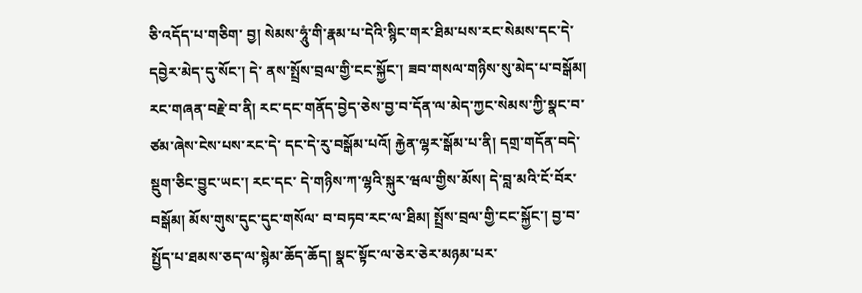ཅི་འདོད་པ་གཅིག་ བྱ། སེམས་ཧཱུཾ་གི་རྣམ་པ་དེའི་སྙིང་གར་ཐིམ་པས་རང་སེམས་དང་དེ་དབྱེར་མེད་དུ་སོང་། དེ་ ནས་སྤྲོས་བྲལ་གྱི་ངང་སྐྱོང་། ཟབ་གསལ་གཉིས་སུ་མེད་པ་བསྒོམ། རང་གཞན་བརྗེ་བ་ནི། རང་དང་གནོད་བྱེད་ཅེས་བྱ་བ་དོན་ལ་མེད་ཀྱང་སེམས་ཀྱི་སྣང་བ་ཙམ་ཞེས་ངེས་པས་རང་དེ་ དང་དེ་རུ་བསྒོམ་པའོ། རྐྱེན་ལྷར་སྒོམ་པ་ནི། དགྲ་གདོན་བདེ་སྡུག་ཅིང་བྱུང་ཡང་། རང་དང་ དེ་གཉིས་ཀ་ལྷའི་སྐུར་ཝལ་གྱིས་མོས། དེ་བླ་མའི་ངོ་བོར་བསྒོམ། མོས་གུས་དུང་དུང་གསོལ་ བ་བཏབ་རང་ལ་ཐིམ། སྤྲོས་བྲལ་གྱི་ངང་སྐྱོང་། བྱ་བ་སྤྱོད་པ་ཐམས་ཅད་ལ་སྙེམ་ཆོད་ཆོད། སྣང་སྟོང་ལ་ཅེར་ཅེར་མཉམ་པར་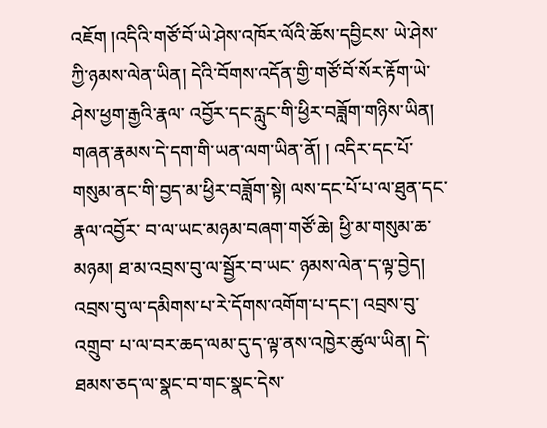འཇོག །འདིའི་གཙོ་བོ་ཡེ་ཤེས་འཁོར་ལོའི་ཆོས་དབྱིངས་ ཡེ་ཤེས་ཀྱི་ཉམས་ལེན་ཡིན། དེའི་བོགས་འདོན་གྱི་གཙོ་བོ་སོར་རྟོག་ཡེ་ཤེས་ཕྱག་རྒྱའི་རྣལ་ འབྱོར་དང་རླུང་གི་ཕྱིར་བཟློག་གཉིས་ཡིན། གཞན་རྣམས་དེ་དག་གི་ཡན་ལག་ཡིན་ནོ། ། འདིར་དང་པོ་གསུམ་ནང་གི་བྱད་མ་ཕྱིར་བཟློག་སྟེ། ལས་དང་པོ་པ་ལ་ཐུན་དང་རྣལ་འབྱོར་ བ་ལ་ཡང་མཉམ་བཞག་གཙོ་ཆེ། ཕྱི་མ་གསུམ་ཆ་མཉམ། ཐ་མ་འབྲས་བུ་ལ་སྦྱོར་བ་ཡང་ ཉམས་ལེན་ད་ལྟ་བྱེད། འབྲས་བུ་ལ་དམིགས་པ་རེ་དོགས་འགོག་པ་དང་། འབྲས་བུ་འགྲུབ་ པ་ལ་བར་ཆད་ལམ་དུ་ད་ལྟ་ནས་འཁྱེར་ཚུལ་ཡིན། དེ་ཐམས་ཅད་ལ་སྣང་བ་གང་སྣང་དེས་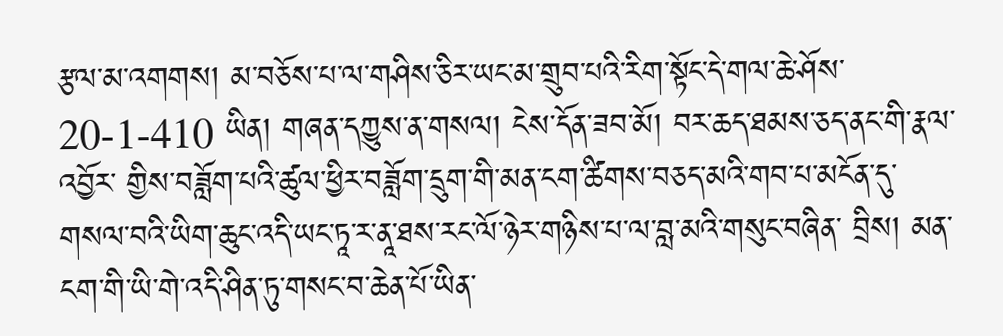རྩལ་མ་འགགས། མ་བཅོས་པ་ལ་གཤིས་ཅིར་ཡང་མ་གྲུབ་པའི་རིག་སྟོང་དེ་གལ་ཆེ་ཤོས་ 20-1-410 ཡིན། གཞན་དཀྱུས་ན་གསལ། ངེས་དོན་ཟབ་མོ། བར་ཆད་ཐམས་ཅད་ནང་གི་རྣལ་འབྱོར་ གྱིས་བཟློག་པའི་ཚུལ་ཕྱིར་བཟློག་དྲུག་གི་མན་ངག་ཚིགས་བཅད་མའི་གབ་པ་མངོན་དུ་ གསལ་བའི་ཡིག་ཆུང་འདི་ཡང་ཏཱ་ར་ནཱ་ཐས་རང་ལོ་ཉེར་གཉིས་པ་ལ་བླ་མའི་གསུང་བཞིན་ བྲིས། མན་ངག་གི་ཡི་གེ་འདི་ཤིན་ཏུ་གསང་བ་ཆེན་པོ་ཡིན་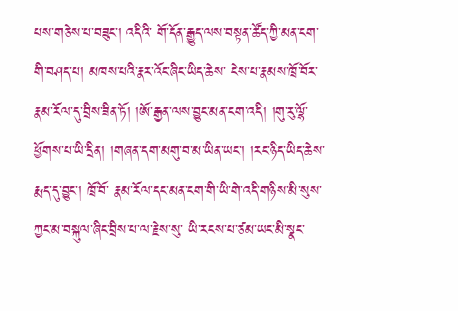པས་གཅེས་པ་བཟུང་། འདིའི་ གོ་དོན་རྒྱུད་ལས་བསྟན་ཚོད་ཀྱི་མན་ངག་གི་བཤད་པ། མཁས་པའི་རྣར་འོང་ཞིང་ཡིད་ཆེས་ ངེས་པ་རྣམས་ཁྲོ་བོར་རྣམ་རོལ་དུ་བྲིས་ཟིན་ཏོ། །ཨོ་རྒྱན་ལས་བྱུང་མན་ངག་འདི། །གུ་རུ་ལྷོ་ ཕྱོགས་པ་ཡི་དྲིན། །གཞན་དག་མགུ་བ་མ་ཡིན་ཡང་། །རང་ཉིད་ཡིད་ཆེས་རྨད་དུ་བྱུང་། ཁྲོ་བོ་ རྣམ་རོལ་དང་མན་ངག་གི་ཡི་གེ་འདི་གཉིས་མི་སུས་ཀྱང་མ་བསྐུལ་ཞིང་བྲིས་པ་ལ་རྗེས་སུ་ ཡི་རངས་པ་ཙམ་ཡང་མི་སྣང་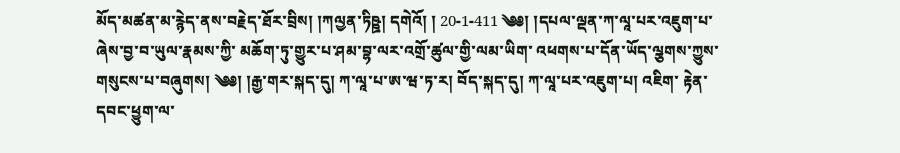མོད་མཚན་མ་རྙེད་ནས་བརྗེད་ཐོར་བྲིས། །ཀལྱན་ཏིཥྛ། དགེའོ། ། 20-1-411 ༄༅། །དཔལ་ལྡན་ཀ་ལཱ་པར་འཇུག་པ་ཞེས་བྱ་བ་ཡུལ་རྣམས་ཀྱི་ མཆོག་ཏུ་གྱུར་པ་ཤམ་བྷ་ལར་འགྲོ་ཚུལ་གྱི་ལམ་ཡིག་ འཕགས་པ་དོན་ཡོད་ལྕགས་ཀྱུས་ གསུངས་པ་བཞུགས། ༄༅། །རྒྱ་གར་སྐད་དུ། ཀ་ལཱ་པ་ཨ་ཝ་ཏ་ར། བོད་སྐད་དུ། ཀ་ལཱ་པར་འཇུག་པ། འཇིག་ རྟེན་དབང་ཕྱུག་ལ་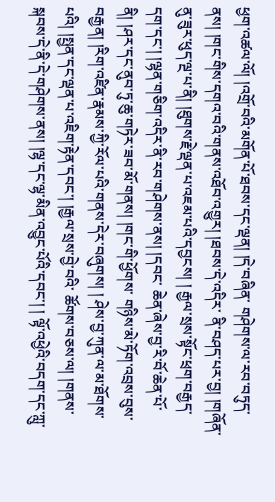ཕྱག་འཚལ་ལོ། །འགྲོ་བའི་མགོན་པོ་ཐབས་དང་ལྡན། །དེ་བཞིན་ གཤེགས་ལ་རབ་བཏུད་ནས། །གང་གིས་དགའ་བའི་གནས་འཐོབ་འགྱུར། །ཐབས་དེ་འདིར་ ནི་བཤད་པར་བྱ། །གཞོན་ནུ་ཟུར་ཕུད་ལྔ་པ་ནི། །ཐུགས་རྗེ་ལྡན་པ་འཇམ་པའི་དབྱངས། ། རྒྱལ་སྲས་སྟོང་ཕྲག་བརྒྱད་དག་དང་། །ལྷན་གཅིག་འདིར་ནི་རབ་གཤེགས་ནས། །དབང་ ཆེན་ཞེས་བྱ་རི་བོ་ཆེན་པོ་ནི། །ཤར་དང་ནུབ་ཏུ་ཆུ་གཏེར་ཟབ་མོ་གནས། །གང་གི་ཕྱོགས་ གཉིས་མེ་ཏོག་འབྲས་བུས་བརྒྱན། །རིག་འཛིན་རྣམས་ཀྱི་རོལ་པའི་གནས་དེར་བཞུགས། ། ཤེས་བྱ་ཀུན་ལ་མ་ཐོགས་པའི། །སྤྱན་དང་ལྡན་པ་འཇིག་རྟེན་དབང་། །རྒྱལ་སྲས་བྱེ་བའི་ ཚོགས་བཅས་ལ། །གནས་སྐབས་དེ་ནི་དེ་གཤེགས་ནས། །ལྷ་དང་ལྷ་མིན་འབྱུང་པོའི་དབང་། ། ལྟོ་འཕྱེའི་བདག་དང་ཀླུ་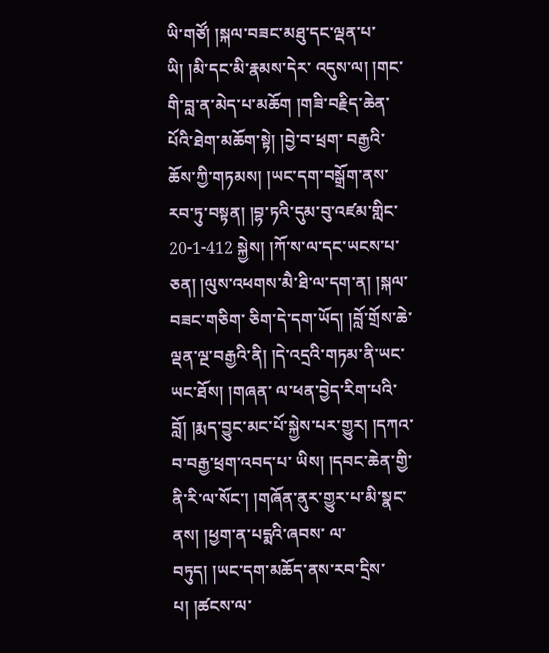ཡི་གཙོ། །སྐལ་བཟང་མཐུ་དང་ལྡན་པ་ཡི། །མི་དང་མི་རྣམས་དེར་ འདུས་ལ། །གང་གི་བླ་ན་མེད་པ་མཆོག །གཟི་བརྗིད་ཆེན་པོའི་ཐེག་མཆོག་སྟེ། །བྱེ་བ་ཕྲག་ བརྒྱའི་ཆོས་ཀྱི་གཏམས། །ཡང་དག་བསྒྲོག་ནས་རབ་ཏུ་བསྟན། །བྷ་ཏའི་དུམ་བུ་འཛམ་གླིང་ 20-1-412 སྐྱེས། །ཀོ་ས་ལ་དང་ཡངས་པ་ཅན། །ལུས་འཕགས་མཻ་ཐི་ལ་དག་ན། །སྐལ་བཟང་གཅིག་ ཅིག་དེ་དག་ཡོད། །བློ་གྲོས་ཆེ་ལྡན་ལྔ་བརྒྱའི་ནི། །དེ་འདྲའི་གཏམ་ནི་ཡང་ཡང་ཐོས། །གཞན་ ལ་ཕན་བྱེད་རིག་པའི་བློ། །རྨད་བྱུང་མང་པོ་སྐྱེས་པར་གྱུར། །དཀའ་བ་བརྒྱ་ཕྲག་འབད་པ་ ཡིས། །དབང་ཆེན་གྱི་ནི་རི་ལ་སོང་། །གཞོན་ནུར་གྱུར་པ་མི་སྣང་ནས། །ཕྱག་ན་པདྨའི་ཞབས་ ལ་བཏུད། །ཡང་དག་མཆོད་ནས་རབ་དྲིས་པ། །ཚངས་ལ་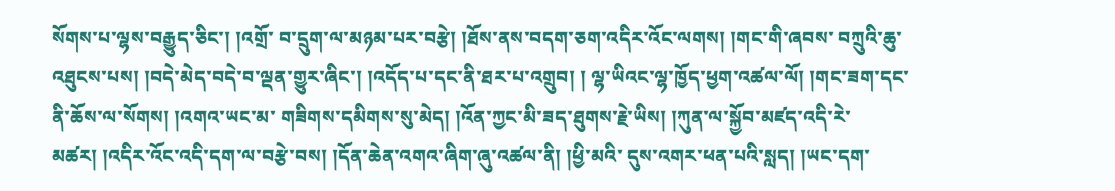སོགས་པ་ལྷས་བརྒྱུད་ཅིང་། །འགྲོ་ བ་དྲུག་ལ་མཉམ་པར་བརྩེ། །ཐོས་ནས་བདག་ཅག་འདིར་འོང་ལགས། །གང་གི་ཞབས་ བཀྲུའི་ཆུ་འཐུངས་པས། །བདེ་མེད་བདེ་བ་ལྡན་གྱུར་ཞིང་། །འདོད་པ་དང་ནི་ཐར་པ་འགྲུབ། ། ལྷ་ཡིའང་ལྷ་ཁྱོད་ཕྱག་འཚལ་ལོ། །གང་ཟག་དང་ནི་ཆོས་ལ་སོགས། །འགའ་ཡང་མ་ གཟིགས་དམིགས་སུ་མེད། །འོན་ཀྱང་མི་ཟད་ཐུགས་རྗེ་ཡིས། །ཀུན་ལ་སྐྱོབ་མཛད་འདི་རེ་ མཚར། །འདིར་འོང་འདི་དག་ལ་བརྩེ་བས། །དོན་ཆེན་འགའ་ཞིག་ཞུ་འཚལ་ནི། །ཕྱི་མའི་ དུས་འགར་ཕན་པའི་སླད། །ཡང་དག་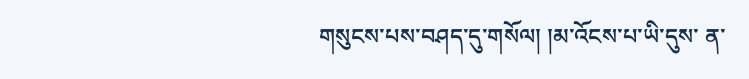གསུངས་པས་བཤད་དུ་གསོལ། །མ་འོངས་པ་ཡི་དུས་ ན་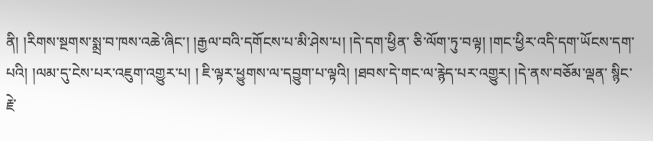ནི། །རིགས་སྔགས་སྨྲ་བ་ཁས་འཆེ་ཞིང་། །རྒྱལ་བའི་དགོངས་པ་མི་ཤེས་པ། །དེ་དག་ཕྱིན་ ཅི་ལོག་ཏུ་བལྟ། །གང་ཕྱིར་འདི་དག་ཡོངས་དག་པའི། །ལམ་དུ་ངེས་པར་འཇུག་འགྱུར་པ། ། ཇི་ལྟར་ཕྱུགས་ལ་དབྱུག་པ་ལྟའི། །ཐབས་དེ་གང་ལ་རྙེད་པར་འགྱུར། །དེ་ནས་བཅོམ་ལྡན་ སྙིང་རྗེ་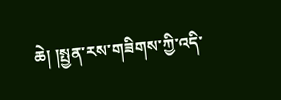ཆེ། །སྤྱན་རས་གཟིགས་ཀྱི་འདི་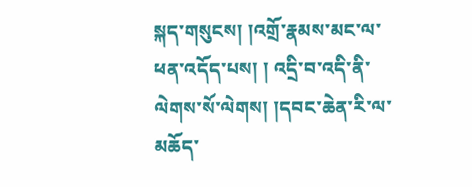སྐད་གསུངས། །འགྲོ་རྣམས་མང་ལ་ཕན་འདོད་པས། ། འདྲི་བ་འདི་ནི་ལེགས་སོ་ལེགས། །དབང་ཆེན་རི་ལ་མཆོད་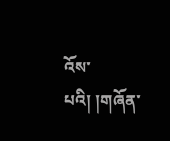འོས་པའི། །གཞོན་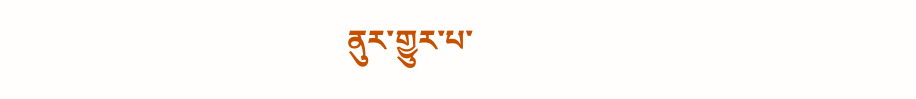ནུར་གྱུར་པ་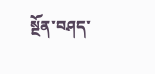སྔོན་བཤད་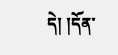དེ། །དོན་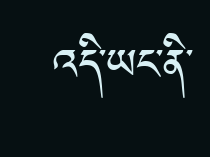འདི་ཡང་ནི་